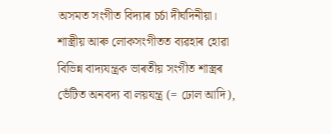অসমত সংগীত বিদ্যাৰ চৰ্চা দীৰ্ঘদিনীয়া। শাস্ত্ৰীয় আৰু লোকসংগীতত ব্যৱহাৰ হোৱা বিভিন্ন বাদ্যযন্ত্ৰক ভাৰতীয় সংগীত শাস্ত্ৰৰ ভেঁটিত অনবদ্য বা লয়যন্ত্ৰ (= ঢোল আদি),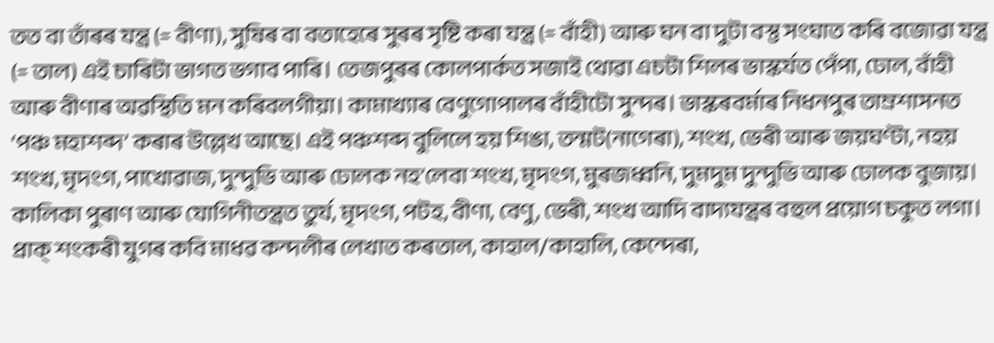তত বা তাঁৰৰ যন্ত্ৰ (= বীণা), সুষিৰ বা বতাহেৰে সুৰৰ সৃষ্টি কৰা যন্ত্ৰ (= বাঁহী) আৰু ঘন বা দুটা বস্তু সংঘাত কৰি বজোৱা যন্ত্ৰ (= তাল) এই চাৰিটা ভাগত ভগাব পাৰি। তেজপুৰৰ কোলপাৰ্কত সজাই থোৱা এচটা শিলৰ ভাস্কৰ্যত পেঁপা, ঢোল, বাঁহী আৰু বীণাৰ অৱস্থিতি মন কৰিবলগীয়া। কামাখ্যাৰ বেণুগোপালৰ বাঁহীটো সুন্দৰ। ভাস্কৰবৰ্মাৰ নিধনপুৰ তাম্ৰশাসনত ‘পঞ্চ মহাশব্দ’ কৰাৰ উল্লেখ আছে। এই পঞ্চশব্দ বুলিলে হয় শিঙা, তন্মট(নাগেৰা), শংখ, ভেৰী আৰু জয়ঘণ্টা, নহয় শংখ, মৃদংগ, পাখোৱাজ, দুন্দুভি আৰু ঢোলক নহ’লেবা শংখ, মৃদংগ, মুৰজধ্বনি, দুমদুম দুন্দুভি আৰু ঢোলক বুজায়। কালিকা পুৰাণ আৰু যোগিনীতন্ত্ৰত তুৰ্য, মৃদংগ, পটহ, বীণা, বেণু, ভেৰী, শংখ আদি বাদ্যযন্ত্ৰৰ বহুল প্ৰয়োগ চকুত লগা। প্ৰাক্ শংকৰী যুগৰ কবি মাধৱ কন্দলীৰ লেখাত কৰতাল, কাহাল/কাহালি, কেন্দেৰা,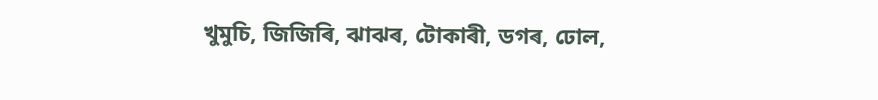খুমুচি, জিজিৰি, ঝাঝৰ, টোকাৰী, ডগৰ, ঢোল,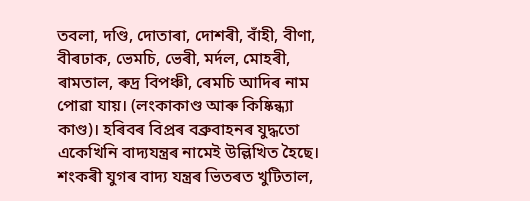তবলা, দণ্ডি, দোতাৰা, দোশৰী, বাঁহী, বীণা, বীৰঢাক, ভেমচি, ভেৰী, মৰ্দল, মোহৰী, ৰামতাল, ৰুদ্ৰ বিপঞ্চী, ৰেমচি আদিৰ নাম পোৱা যায়। (লংকাকাণ্ড আৰু কিষ্কিন্ধ্যা কাণ্ড)। হৰিবৰ বিপ্ৰৰ বব্ৰুবাহনৰ যুদ্ধতো একেখিনি বাদ্যযন্ত্ৰৰ নামেই উল্লিখিত হৈছে। শংকৰী যুগৰ বাদ্য যন্ত্ৰৰ ভিতৰত খুটিতাল,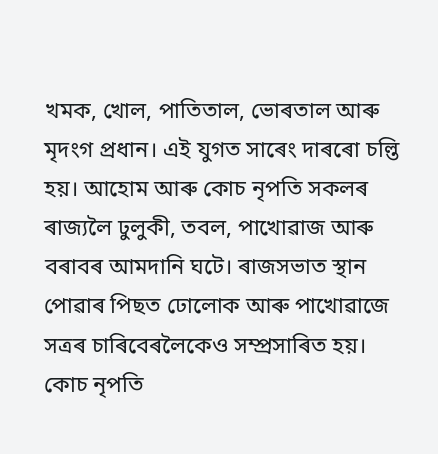খমক, খোল, পাতিতাল, ভোৰতাল আৰু মৃদংগ প্ৰধান। এই যুগত সাৰেং দাৰৰো চল্তি হয়। আহোম আৰু কোচ নৃপতি সকলৰ ৰাজ্যলৈ ঢুলুকী, তবল, পাখোৱাজ আৰু বৰাবৰ আমদানি ঘটে। ৰাজসভাত স্থান পোৱাৰ পিছত ঢোলোক আৰু পাখোৱাজে সত্ৰৰ চাৰিবেৰলৈকেও সম্প্ৰসাৰিত হয়। কোচ নৃপতি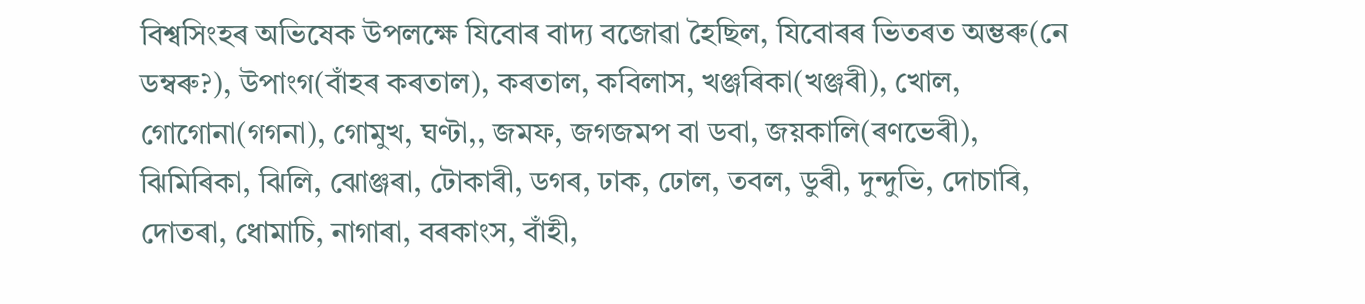বিশ্বসিংহৰ অভিষেক উপলক্ষে যিবোৰ বাদ্য বজোৱা হৈছিল, যিবোৰৰ ভিতৰত অম্ভৰু(নে ডম্বৰু?), উপাংগ(বাঁহৰ কৰতাল), কৰতাল, কবিলাস, খঞ্জৰিকা(খঞ্জৰী), খোল, গোগোনা(গগনা), গোমুখ, ঘণ্টা,, জমফ, জগজমপ বা ডবা, জয়কালি(ৰণভেৰী), ঝিমিৰিকা, ঝিলি, ঝোঞ্জৰা, টোকাৰী, ডগৰ, ঢাক, ঢোল, তবল, ডুৰী, দুন্দুভি, দোচাৰি, দোতৰা, ধোমাচি, নাগাৰা, বৰকাংস, বাঁহী,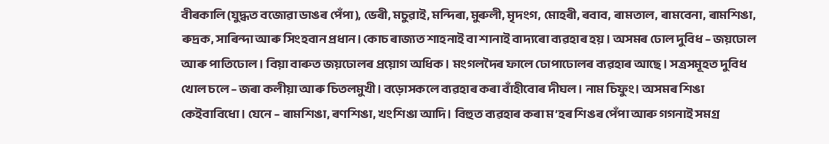বীৰকালি(যুদ্ধত বজোৱা ডাঙৰ পেঁপা), ভেৰী, মচুৱাই, মন্দিৰা, মুৰুলী, মৃদংগ, মোহৰী, ৰবাব, ৰামতাল, ৰামবেনা, ৰামশিঙা, ৰুদ্ৰক, সাৰিন্দা আৰু সিংহবান প্ৰধান। কোচ ৰাজ্যত শাহনাই বা শানাই বাদ্যৰো ব্যৱহাৰ হয়। অসমৰ ঢোল দুবিধ – জয়ঢোল আৰু পাতিঢোল। বিয়া বাৰুত জয়ঢোলৰ প্ৰয়োগ অধিক। মংগলদৈৰ ফালে ঢোপাঢোলৰ ব্যৱহাৰ আছে। সত্ৰসমূহত দুবিধ খোল চলে – জৰা কলীয়া আৰু চিতলমুখী। বড়োসকলে ব্যৱহাৰ কৰা বাঁহীবোৰ দীঘল। নাম চিফুং। অসমৰ শিঙা কেইবাবিধো। যেনে – ৰামশিঙা, ৰণশিঙা, খংশিঙা আদি। বিহুত ব্যৱহাৰ কৰা ম’হৰ শিঙৰ পেঁপা আৰু গগনাই সমগ্ৰ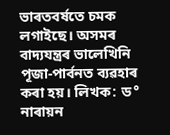ভাৰতবৰ্ষতে চমক লগাইছে। অসমৰ বাদ্যযন্ত্ৰৰ ভালেখিনি পূজা-পাৰ্বনত ব্যৱহাৰ কৰা হয়। লিখক: ড° নাৰায়ন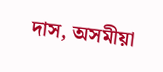দাস, অসমীয়া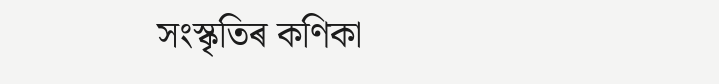সংস্কৃতিৰ কণিকা